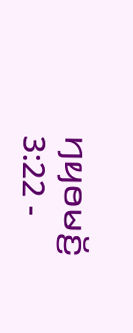ꤚꤟꤥꤗꤢꤩ꤬ 3:22 -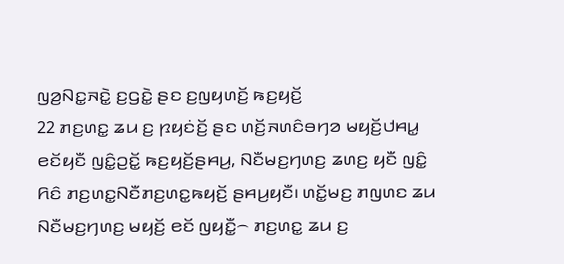ꤜꤤ꤬ꤡꤢ꤭ꤏꤢꤧ꤭ ꤢ꤬ꤞꤢꤧ꤭ ꤔꤢ ꤢ꤬ꤜꤟꤛꤢꤩ꤬ ꤒꤢ꤬ꤟꤢꤩ꤬
22 ꤊꤢ꤬ꤛꤢ꤭ ꤘꤣ ꤢ꤬ ꤐꤟꤢꤦꤢꤩ꤬ ꤔꤢ ꤛꤢꤩ꤬ꤏꤛꤢꤨꤋꤚꤤ ꤗꤟꤢꤩ꤬ꤓꤌꤣ꤭ ꤕꤢꤩꤟꤢꤪ ꤜꤢꤨ꤭ꤑꤢꤩ꤭ ꤒꤢ꤬ꤟꤢꤩ꤬ꤔꤌꤣ꤬, ꤡꤢꤪꤗꤢ꤬ꤚꤛꤢ꤬ ꤘꤛꤢ꤬ ꤟꤢꤪ ꤜꤢꤨ꤭ ꤖꤢꤨ ꤊꤢ꤬ꤛꤢ꤭ꤡꤢꤪꤊꤢ꤬ꤛꤢ꤭ꤒꤟꤢꤩ꤬ ꤔꤌꤣ꤬ꤟꤢꤪ꤯ ꤛꤢꤩ꤭ꤗꤢ꤬ ꤊꤜꤛꤢ ꤘꤣ ꤡꤢꤪꤗꤢ꤬ꤚꤛꤢ꤬ ꤗꤟꤢꤩ꤬ ꤕꤢꤩ ꤜꤟꤢꤪ꤭꤮ ꤊꤢ꤬ꤛꤢ꤭ ꤘꤣ ꤢ꤬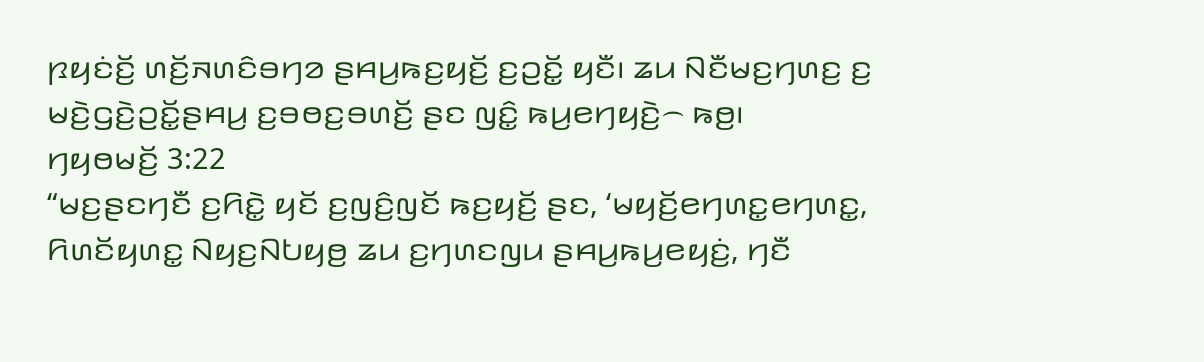ꤐꤟꤢꤦꤢꤩ꤬ ꤛꤢꤩ꤬ꤏꤛꤢꤨꤋꤚꤤ ꤔꤌꤣ꤬ꤒꤢ꤬ꤟꤢꤩ꤬ ꤢ꤬ꤑꤢꤩ꤭ ꤟꤢꤪ꤯ ꤘꤣ ꤡꤢꤪꤗꤢ꤬ꤚꤛꤢ꤬ ꤢ꤬ ꤗꤢꤧ꤬ꤞꤢꤧ꤬ꤑꤢꤩ꤭ꤔꤌꤣ꤬ ꤢ꤬ꤋꤥꤢ꤬ꤋꤛꤢꤩ꤬ ꤔꤢ ꤜꤢꤨ꤭ ꤒꤣ꤬ꤕꤚꤟꤢꤧ꤬꤮ ꤒꤥ꤬꤯
ꤚꤟꤥꤗꤢꤩ꤬ 3:22
“ꤗꤢ꤬ꤔꤢꤚꤢꤪ ꤢ꤬ꤖꤢꤧ꤭ ꤟꤢꤩ ꤢ꤬ꤜꤢꤨ꤬ꤜꤢꤩ ꤒꤢ꤬ꤟꤢꤩ꤬ ꤔꤢ, ‘ꤗꤟꤢꤩ꤬ꤕꤚꤛꤢ꤭ꤕꤚꤛꤢ꤭, ꤖꤛꤢꤩꤟꤛꤢ꤭ ꤡꤟꤢ꤬ꤡꤝꤟꤥ꤬ ꤘꤣ ꤢ꤬ꤚꤛꤢꤜꤣ ꤔꤌꤣ꤬ꤒꤣ꤬ꤕꤟꤢꤦ꤬, ꤚꤢꤪ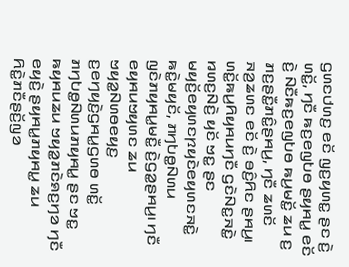ꤞꤛꤢꤓꤛꤢ꤬ ꤕꤢꤩ ꤜꤢ꤬ꤟꤛꤢ꤭ ꤔꤢ ꤢꤧ꤬ ꤛꤢꤩ꤭, ꤚꤢꤪ ꤒꤢ꤬ꤕꤜꤝꤥ ꤔꤟꤌꤣ꤭ ꤕꤢꤩ ꤢꤧ꤬ ꤡꤢꤪꤒꤢ꤬ꤕꤜꤝꤥ ꤒꤣ꤬ꤗꤢꤩ꤭ ꤘꤣ ꤢ꤬ ꤊꤢ꤬ꤔꤢꤪ꤭ꤊꤢꤨ꤭ꤔꤌꤣ꤬, ꤚꤢꤪ ꤘꤛꤢꤩ ꤏꤤ꤬ꤘꤛꤢ ꤕꤢꤩ ꤢꤧ꤬ ꤋꤢꤨ꤬ꤖꤢ ꤔꤌꤣ꤬꤯
ꤛꤢꤩ꤭ꤒꤣ꤬ꤖꤟꤌꤣꤚꤢꤪ ꤞꤢꤧꤡꤢ꤭ꤏꤢꤧ꤭ ꤙꤛꤢ꤬ꤡꤢꤧ꤬ ꤟꤢꤩ ꤠꤢ꤭ ꤔꤢ ꤗꤟꤢꤩ꤬ꤕꤟꤛꤢꤐꤟꤢꤧꤕꤟꤛꤢꤏꤢꤧ꤭ ꤒꤢꤧ꤭ꤗꤟꤢꤩ, ꤊꤚꤝꤥ꤭ꤡꤛꤣ ꤜꤢꤧꤊꤟꤌꤣ꤭ꤗꤢꤪ꤭ ꤢꤧ꤬ꤞꤤ꤭ꤔꤌꤣ꤬꤯ ꤚꤢꤪ ꤕꤟꤌꤣꤠꤟꤛꤢ ꤘꤣ ꤠꤟꤤ꤭ꤡꤛꤥꤕꤟꤢ꤬ ꤢ꤬ꤕꤚꤟꤢꤧ꤬ꤞꤌꤣ꤭ꤞꤛꤥ ꤛꤢꤩ꤭ ꤊꤚꤝꤥ꤭ꤡꤛꤣꤊꤟꤌꤣ꤭ ꤔꤢ ꤠꤢ꤭ ꤒꤟꤌꤣꤘꤣ ꤠꤟꤤ꤭ꤊꤢꤧꤎꤢ꤬ꤚꤤ ꤚꤢꤪ ꤕꤟꤢꤧ꤬ ꤔꤟꤌꤣ꤭ꤊꤟꤌꤣ꤭ ꤘꤣ ꤖꤢꤧ꤭ꤊꤢꤪꤔꤢꤩ꤬ꤜꤤ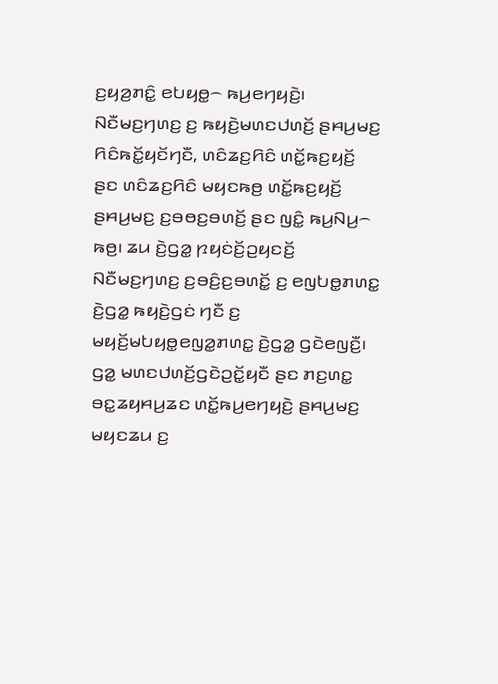ꤢ꤬ꤟꤤ꤬ꤊꤢꤨ꤭ ꤕꤝꤟꤥ꤭꤮ ꤒꤣ꤬ꤕꤚꤟꤢꤧ꤬꤯
ꤡꤢꤪꤗꤢ꤬ꤚꤛꤢ꤬ ꤢ꤬ ꤒꤟꤢꤧ꤬ꤗꤛꤢꤓꤛꤢꤩ꤬ ꤔꤌꤣ꤬ꤗꤢ꤬ ꤖꤢꤨꤒꤢꤩ꤭ꤟꤢꤩꤚꤢꤪ, ꤛꤢꤨꤘꤢ꤬ꤖꤢꤨ ꤛꤢꤩ꤭ꤒꤢ꤬ꤟꤢꤩ꤬ ꤔꤢ ꤛꤢꤨꤘꤢ꤬ꤖꤢꤨ ꤗꤟꤢꤒꤥ꤬ ꤛꤢꤩ꤭ꤒꤢ꤬ꤟꤢꤩ꤬ ꤔꤌꤣ꤬ꤗꤢ꤬ ꤢ꤬ꤋꤥꤢ꤬ꤋꤛꤢꤩ꤬ ꤔꤢ ꤜꤢꤨ꤭ ꤒꤣ꤬ꤡꤣ꤬꤮ ꤒꤥ꤬꤯ ꤘꤣ ꤢꤧ꤬ꤞꤤ꤭ ꤐꤟꤢꤦꤢꤩ꤬ꤑꤟꤢꤢꤩ꤬ ꤡꤢꤪꤗꤢ꤬ꤚꤛꤢ꤬ ꤢ꤬ꤋꤢꤨ꤬ꤢ꤬ꤋꤛꤢꤩ꤭ ꤢ꤬ ꤕꤜꤝꤥ꤭ꤊꤛꤢ꤭ ꤢꤧ꤬ꤞꤤ꤭ ꤒꤟꤢꤧ꤬ꤞꤢꤦ ꤚꤢꤪ ꤢ꤬ ꤗꤟꤢꤩ꤬ꤗꤝꤟꤥ꤭ꤕꤜꤤ꤭ꤊꤛꤢ꤭ ꤢꤧ꤬ꤞꤤ꤭ ꤞꤢꤧꤕꤜꤢꤪ꤬꤯
ꤞꤤ꤭ ꤗꤛꤢꤓꤛꤢꤩ꤬ꤞꤢꤧꤑꤢꤩ꤭ꤟꤢꤪ ꤔꤢ ꤊꤢ꤬ꤛꤢ꤭ ꤋꤢ꤭ꤘꤟꤌꤣ꤬ꤘꤢ ꤛꤢꤩ꤭ꤒꤣ꤬ꤕꤚꤟꤢꤧ꤬ ꤔꤌꤣ꤬ꤗꤢ꤬ ꤗꤟꤢꤘꤣ ꤢ꤬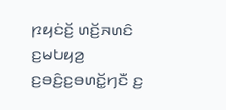ꤐꤟꤢꤦꤢꤩ꤬ ꤛꤢꤩ꤬ꤏꤛꤢꤨ ꤢ꤬ꤗꤝꤟꤤ꤬ ꤢ꤬ꤋꤢꤨ꤬ꤢ꤬ꤋꤛꤢꤩ꤭ꤚꤢꤪ ꤢ꤬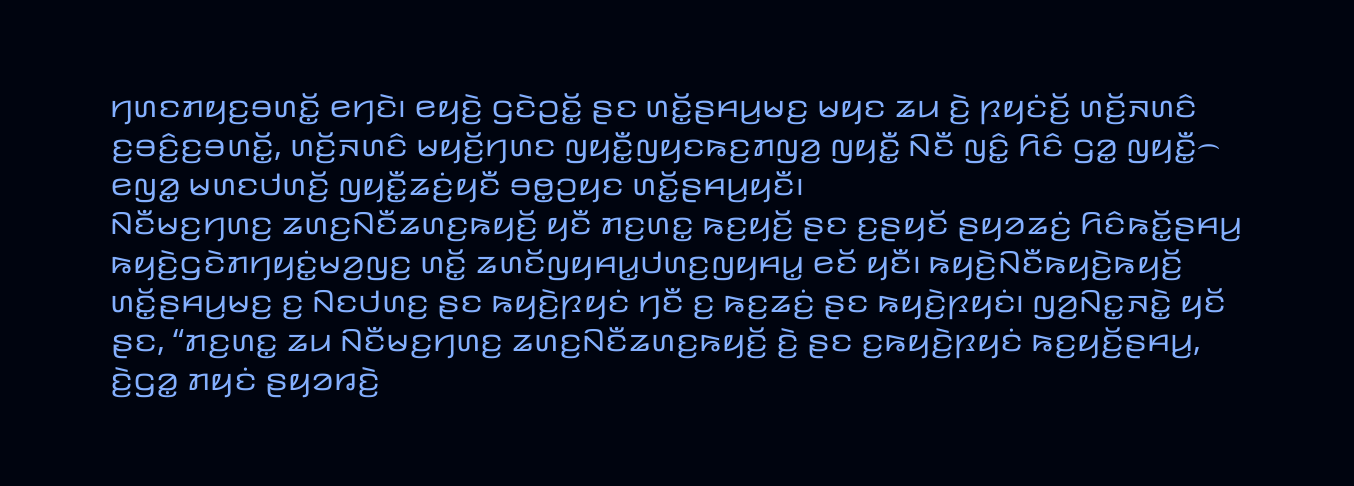ꤚꤛꤢꤊꤟꤢ꤬ꤋꤛꤢꤩ꤭ ꤕꤚꤢꤧ꤯ ꤕꤟꤢꤧ꤬ ꤞꤢꤧꤑꤢꤩ꤭ ꤔꤢ ꤛꤢꤩ꤭ꤔꤌꤣ꤬ꤗꤢ꤬ ꤗꤟꤢ ꤘꤣ ꤢꤧ꤬ ꤐꤟꤢꤦꤢꤩ꤬ ꤛꤢꤩ꤬ꤏꤛꤢꤨ ꤢ꤬ꤋꤢꤨ꤬ꤢ꤬ꤋꤛꤢꤩ꤭, ꤛꤢꤩ꤬ꤏꤛꤢꤨ ꤗꤟꤢꤩ꤬ꤚꤛꤢ ꤜꤟꤢꤪ꤭ꤜꤟꤢꤒꤢ꤬ꤊꤜꤤ꤬ ꤜꤟꤢꤪ꤭ ꤡꤢꤪ ꤜꤢꤨ꤭ ꤖꤢꤨ ꤞꤤ꤭ ꤜꤟꤢꤪ꤭꤮ ꤕꤜꤤ꤭ ꤗꤛꤢꤓꤛꤢꤩ꤬ ꤜꤟꤢꤪ꤭ꤘꤢꤦ꤬ꤟꤢꤪ ꤋꤥ꤭ꤑꤟꤢ ꤛꤢꤩ꤭ꤔꤌꤣ꤬ꤟꤢꤪ꤯
ꤡꤢꤪꤗꤢ꤬ꤚꤛꤢ꤬ ꤘꤛꤢ꤬ꤡꤢꤪꤘꤛꤢ꤬ꤒꤟꤢꤩ꤬ ꤟꤢꤪ ꤊꤢ꤬ꤛꤢ꤭ ꤒꤢ꤬ꤟꤢꤩ꤬ ꤔꤢ ꤢ꤬ꤔꤟꤢꤩ ꤔꤟꤤꤘꤢꤦ꤬ ꤖꤢꤨꤒꤢꤩ꤭ꤔꤌꤣ꤬ ꤒꤟꤢꤧ꤬ꤞꤢꤧꤊꤚꤟꤢꤦ꤭ꤗꤤ꤬ꤜꤢ꤬ ꤛꤢꤩ꤭ ꤘꤛꤢꤩꤜꤟꤌꤣ꤭ꤓꤛꤢ꤬ꤜꤟꤌꤣ꤭ ꤕꤢꤩ ꤟꤢꤪ꤯ ꤒꤟꤢꤧ꤬ꤡꤢꤪꤒꤟꤢꤧ꤬ꤒꤟꤢꤩ꤬ ꤛꤢꤩ꤭ꤔꤌꤣ꤬ꤗꤢ꤬ ꤢ꤬ ꤡꤢꤓꤛꤢ꤬ ꤔꤢ ꤒꤟꤢꤧ꤬ꤐꤟꤢꤦ ꤚꤢꤪ ꤢ꤬ ꤒꤢ꤬ꤘꤢꤦ꤬ ꤔꤢ ꤒꤟꤢꤧ꤬ꤐꤟꤢꤦ꤯ ꤜꤤ꤬ꤡꤢ꤭ꤏꤢꤧ꤭ ꤟꤢꤩ ꤔꤢ, “ꤊꤢ꤬ꤛꤢ꤭ ꤘꤣ ꤡꤢꤪꤗꤢ꤬ꤚꤛꤢ꤬ ꤘꤛꤢ꤬ꤡꤢꤪꤘꤛꤢ꤬ꤒꤟꤢꤩ꤬ ꤢꤧ꤬ ꤔꤢ ꤢ꤬ꤒꤟꤢꤧ꤬ꤐꤟꤢꤦ ꤒꤢ꤬ꤟꤢꤩ꤬ꤔꤌꤣ꤬, ꤢꤧ꤬ꤞꤤ꤭ ꤊꤟꤢꤦ ꤔꤟꤤꤙꤢꤧ꤬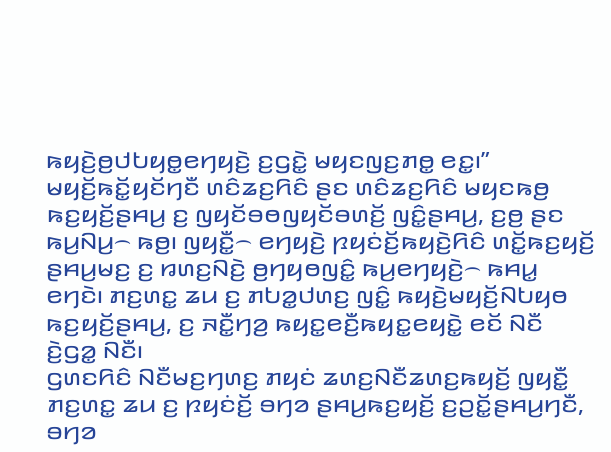ꤒꤟꤢꤧ꤬ꤥ꤬ꤓꤝꤟꤥ꤭ꤕꤚꤟꤢꤧ꤬ ꤢ꤬ꤞꤢꤧ꤭ ꤗꤟꤢꤜꤢ꤬ꤊꤥ꤭ ꤕꤢ꤭꤯”
ꤗꤟꤢꤩ꤬ꤒꤢꤩ꤭ꤟꤢꤩꤚꤢꤪ ꤛꤢꤨꤘꤢ꤬ꤖꤢꤨ ꤔꤢ ꤛꤢꤨꤘꤢ꤬ꤖꤢꤨ ꤗꤟꤢꤒꤥ꤬ ꤒꤢ꤬ꤟꤢꤩ꤬ꤔꤌꤣ꤬ ꤢ꤬ ꤜꤟꤢꤩꤋꤥꤜꤟꤢꤩꤋꤛꤢꤩ꤬ ꤜꤢꤨ꤭ꤔꤌꤣ꤬, ꤢ꤬ꤥ꤬ ꤔꤢ ꤒꤣ꤬ꤡꤣ꤬꤮ ꤒꤥ꤬꤯ ꤜꤟꤢꤪ꤭꤮ ꤕꤚꤟꤢꤧ꤬ ꤐꤟꤢꤦꤢꤩ꤬ꤒꤟꤢꤧ꤬ꤖꤢꤨ ꤛꤢꤩ꤭ꤒꤢ꤬ꤟꤢꤩ꤬ ꤔꤌꤣ꤬ꤗꤢ꤬ ꤢ꤬ ꤙꤛꤢ꤬ꤡꤢꤧ꤬ ꤥ꤬ꤚꤟꤥꤜꤢꤨ꤭ ꤒꤣ꤬ꤕꤚꤟꤢꤧ꤬꤮ ꤒꤌꤣ꤭ ꤕꤚꤢꤧ꤯ ꤊꤢ꤬ꤛꤢ꤭ ꤘꤣ ꤢ꤬ ꤊꤝꤤ꤭ꤓꤛꤢ꤬ ꤜꤢꤨ꤭ ꤒꤟꤢꤧ꤬ꤗꤟꤢꤩ꤬ꤡꤝꤟꤥ ꤒꤢ꤬ꤟꤢꤩ꤬ꤔꤌꤣ꤬, ꤢ꤬ ꤏꤢꤪ꤭ꤚꤤ꤬ ꤒꤟꤢ꤭ꤕꤢꤪ꤬ꤒꤟꤢ꤭ꤕꤟꤢꤧ꤭ ꤕꤢꤩ ꤡꤢꤪ ꤢꤧ꤬ꤞꤤ꤭ ꤡꤢꤪ꤯
ꤞꤛꤢꤖꤢꤨ ꤡꤢꤪꤗꤢ꤬ꤚꤛꤢ꤬ ꤊꤟꤢꤦ ꤘꤛꤢ꤬ꤡꤢꤪꤘꤛꤢ꤬ꤒꤟꤢꤩ꤬ ꤜꤟꤢꤪ꤭ ꤊꤢ꤬ꤛꤢ꤭ ꤘꤣ ꤢ꤬ ꤐꤟꤢꤦꤢꤩ꤬ ꤋꤚꤤ ꤔꤌꤣ꤬ꤒꤢ꤬ꤟꤢꤩ꤬ ꤢ꤬ꤑꤢꤩ꤭ꤔꤌꤣ꤬ꤚꤢꤪ, ꤋꤚꤤ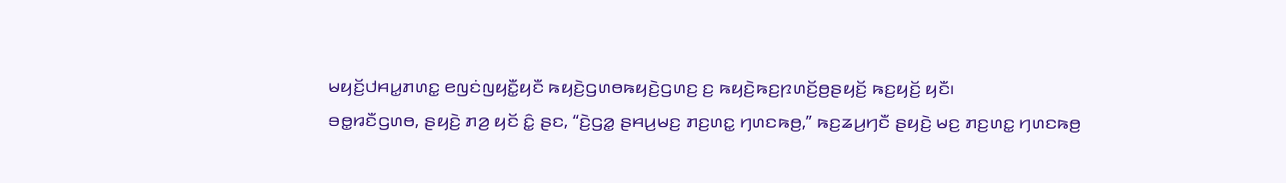ꤗꤟꤢꤩ꤬ꤓꤌꤣ꤭ꤊꤛꤢ꤭ ꤕꤜꤢꤦꤜꤟꤢꤪ꤭ꤟꤢꤪ ꤒꤟꤢꤧ꤬ꤞꤛꤥꤒꤟꤢꤧ꤬ꤞꤛꤢ꤬ ꤢ꤬ ꤒꤟꤢꤧ꤬ꤒꤢ꤬ꤐꤛꤢꤩ꤬ꤥ꤬ꤔꤟꤢꤩ꤬ ꤒꤢ꤬ꤟꤢꤩ꤬ ꤟꤢꤪ꤯
ꤋꤥ꤭ꤙꤢꤪꤞꤛꤥ, ꤔꤟꤢꤧ꤬ ꤊꤤ꤬ ꤟꤢꤩ ꤢꤨ꤭ ꤔꤢ, “ꤢꤧ꤬ꤞꤤ꤭ ꤔꤌꤣ꤬ꤗꤢ꤬ ꤊꤢ꤬ꤛꤢ꤭ ꤚꤛꤢꤒꤥ꤬,” ꤒꤢ꤬ꤘꤣ꤬ꤚꤢꤪ ꤔꤟꤢꤧ꤬ ꤗꤢ꤬ ꤊꤢ꤬ꤛꤢ꤭ ꤚꤛꤢꤒꤥ꤬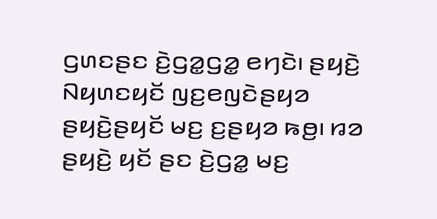ꤞꤛꤢꤔꤢ ꤢꤧ꤬ꤞꤤ꤭ꤞꤤ꤭ ꤕꤚꤢꤧ꤯ ꤔꤟꤢꤧ꤬ ꤡꤟꤛꤢꤟꤢꤩ ꤜꤢ꤬ꤕꤜꤢꤧꤔꤟꤤ ꤔꤟꤢꤧ꤬ꤔꤟꤢꤩ ꤗꤢ꤬ ꤢ꤬ꤔꤟꤤ ꤒꤥ꤬꤯ ꤙꤤ ꤔꤟꤢꤧ꤬ ꤟꤢꤩ ꤔꤢ ꤢꤧ꤬ꤞꤤ꤭ ꤗꤢ꤬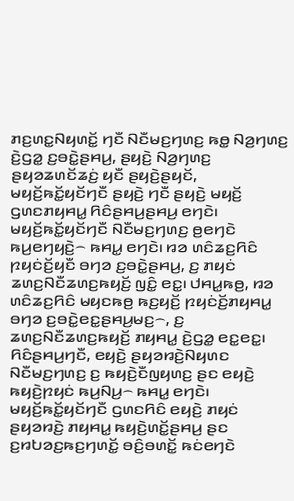ꤊꤢ꤬ꤛꤢ꤭ꤡꤟꤛꤢꤩ꤭ ꤚꤢꤪ ꤡꤢꤪꤗꤢ꤬ꤚꤛꤢ꤬ ꤒꤥ꤭ ꤡꤤ꤬ꤚꤛꤢ꤬ ꤢꤧ꤬ꤞꤤ꤭ ꤢ꤬ꤋꤢꤧ꤭ꤔꤌꤣ꤬, ꤔꤟꤢꤧ꤬ ꤡꤤ꤬ꤚꤛꤢ꤬ ꤔꤟꤤꤘꤛꤢꤩꤘꤢꤦ꤬ ꤟꤢꤪ ꤔꤟꤢꤧ꤬ꤔꤟꤢꤩ, ꤗꤟꤢꤩ꤬ꤒꤢꤩ꤭ꤟꤢꤩꤚꤢꤪ ꤔꤟꤢꤧ꤬ ꤚꤢꤪ ꤔꤟꤢꤧ꤬ ꤗꤟꤢꤩ꤬ ꤞꤛꤢꤊꤟꤌꤣ꤭ ꤖꤢꤨꤔꤌꤣ꤬ꤔꤌꤣ꤬ ꤕꤚꤢꤧ꤯
ꤗꤟꤢꤩ꤬ꤒꤢꤩ꤭ꤟꤢꤩꤚꤢꤪ ꤡꤢꤪꤗꤢ꤬ꤚꤛꤢ꤬ ꤥ꤬ꤕꤚꤢꤧ ꤒꤣ꤬ꤕꤚꤟꤢꤧ꤬꤮ ꤒꤌꤣ꤭ ꤕꤚꤢꤧ꤯ ꤙꤤ ꤛꤢꤨꤘꤢ꤬ꤖꤢꤨ ꤐꤟꤢꤦꤢꤩ꤬ꤟꤢꤪ ꤋꤚꤤ ꤢ꤬ꤋꤢꤧ꤭ꤔꤌꤣ꤬, ꤢ꤬ ꤊꤟꤢꤦ ꤘꤛꤢ꤬ꤡꤢꤪꤘꤛꤢ꤬ꤒꤟꤢꤩ꤬ ꤜꤢꤨ꤭ ꤕꤢ꤭꤯ ꤓꤌꤣ꤭ꤒꤥ꤬, ꤙꤤ ꤛꤢꤨꤘꤢ꤬ꤖꤢꤨ ꤗꤟꤢꤒꤥ꤬ ꤒꤢ꤬ꤟꤢꤩ꤬ ꤐꤟꤢꤦꤢꤩ꤬ꤊꤟꤌꤣ꤭ ꤋꤚꤤ ꤢ꤬ꤋꤢꤧ꤭ꤕꤢ꤭ꤔꤌꤣ꤬ꤗꤢ꤬꤮, ꤢ꤬ ꤘꤛꤢ꤬ꤡꤢꤪꤘꤛꤢ꤬ꤒꤟꤢꤩ꤬ ꤊꤟꤌꤣ꤭ ꤢꤧ꤬ꤞꤤ꤭ ꤕꤢ꤭ꤕꤢ꤭꤯
ꤖꤢꤨꤔꤌꤣ꤬ꤚꤢꤪ, ꤕꤟꤢꤧ꤬ ꤔꤟꤤꤙꤢꤧ꤬ꤡꤟꤛꤢ ꤡꤢꤪꤗꤢ꤬ꤚꤛꤢ꤬ ꤢ꤬ ꤒꤟꤢꤧ꤬ꤢꤪꤜꤟꤛꤢ꤬ ꤔꤢ ꤕꤟꤢꤧ꤬ ꤒꤟꤢꤧ꤬ꤐꤟꤢꤦ ꤒꤣ꤬ꤡꤣ꤬꤮ ꤒꤌꤣ꤭ ꤕꤚꤢꤧ꤯ ꤗꤟꤢꤩ꤬ꤒꤢꤩ꤭ꤟꤢꤩꤚꤢꤪ ꤞꤛꤢꤖꤢꤨ ꤕꤟꤢꤧ꤬ ꤊꤟꤢꤦ ꤔꤟꤤꤙꤢꤧ꤬ ꤊꤟꤌꤣ꤭ ꤒꤟꤢꤧ꤬ꤛꤢꤩ꤭ꤔꤌꤣ꤬ ꤔꤢ ꤢ꤬ꤙꤝꤤꤢ꤬ꤒꤢ꤬ꤚꤛꤢꤩ꤭ ꤋꤢꤨ꤬ꤋꤛꤢꤩ꤭ ꤒꤢꤦꤕꤚꤢꤧ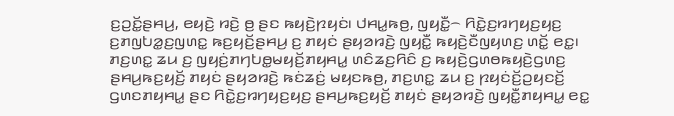ꤢ꤬ꤑꤢꤩ꤭ꤔꤌꤣ꤬, ꤕꤟꤢꤧ꤬ ꤙꤢꤧ꤬ ꤥ꤬ ꤔꤢ ꤒꤟꤢꤧ꤬ꤐꤟꤢꤦ꤯ ꤓꤌꤣ꤭ꤒꤥ꤬, ꤜꤟꤢꤪ꤭꤮ ꤖꤢꤧ꤭ꤢ꤬ꤙꤚꤟꤢ꤬ꤟꤢ꤬ ꤢ꤬ꤊꤜꤝꤤ꤭ꤢ꤬ꤜꤛꤢ꤭ ꤒꤢ꤬ꤟꤢꤩ꤬ꤔꤌꤣ꤬ ꤢ꤬ ꤊꤟꤢꤦ ꤔꤟꤤꤙꤢꤧ꤬ ꤜꤟꤢꤪ꤭ ꤒꤟꤢꤧ꤬ꤢꤪꤜꤟꤛꤢ꤬ ꤛꤢꤩ꤭ ꤕꤢ꤭꤯ ꤊꤢ꤬ꤛꤢ꤭ ꤘꤣ ꤢ꤬ ꤜꤟꤢꤦ꤬ꤊꤚꤝꤥ꤭ꤗꤟꤢꤩ꤬ꤊꤟꤌꤣ꤭ ꤛꤢꤨꤘꤢ꤬ꤖꤢꤨ ꤢ꤬ ꤒꤟꤢꤧ꤬ꤞꤛꤥꤒꤟꤢꤧ꤬ꤞꤛꤢ꤬ ꤔꤌꤣ꤬ꤒꤢ꤬ꤟꤢꤩ꤬ ꤊꤟꤢꤦ ꤔꤟꤤꤙꤢꤧ꤬ ꤒꤢꤦꤘꤢꤦ꤬ ꤗꤟꤢꤒꤥ꤬, ꤊꤢ꤬ꤛꤢ꤭ ꤘꤣ ꤢ꤬ ꤐꤟꤢꤦꤢꤩ꤬ꤑꤟꤢꤢꤩ꤬ ꤞꤛꤢꤊꤟꤌꤣ꤭ ꤔꤢ ꤖꤢꤧ꤭ꤢ꤬ꤙꤚꤟꤢ꤬ꤟꤢ꤬ ꤔꤌꤣ꤬ꤒꤢ꤬ꤟꤢꤩ꤬ ꤊꤟꤢꤦ ꤔꤟꤤꤙꤢꤧ꤬ ꤜꤟꤢꤪ꤭ꤊꤟꤌꤣ꤭ ꤕꤢ꤭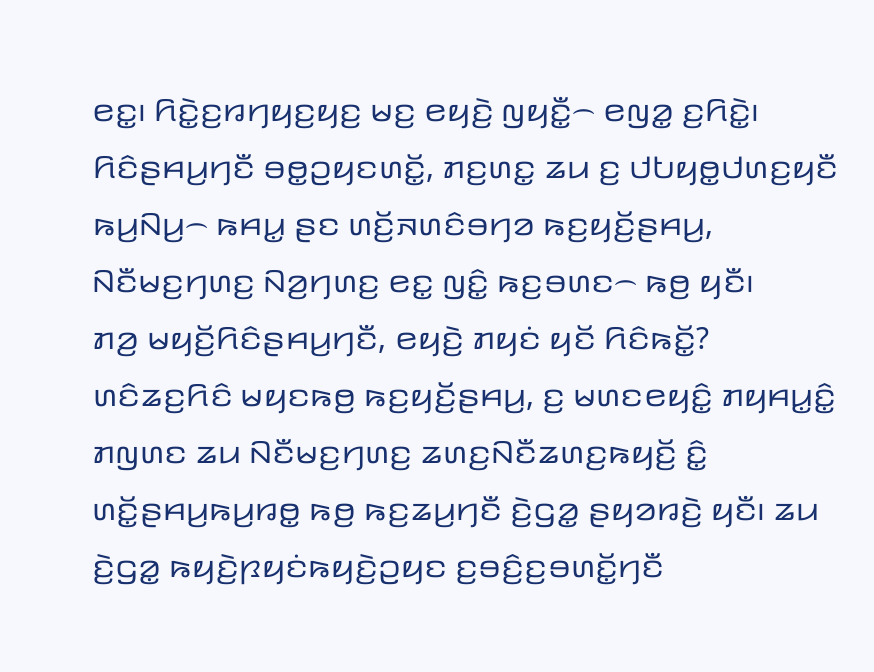ꤕꤢ꤭꤯ ꤖꤢꤧ꤭ꤢ꤬ꤙꤚꤟꤢ꤬ꤟꤢ꤬ ꤗꤢ꤬ ꤕꤟꤢꤧ꤬ ꤜꤟꤢꤪ꤭꤮ ꤕꤜꤤ꤭ ꤢ꤬ꤖꤢꤧ꤭꤯
ꤖꤢꤨꤔꤌꤣ꤬ꤚꤢꤪ ꤋꤥ꤭ꤑꤟꤢꤛꤢꤩ꤭, ꤊꤢ꤬ꤛꤢ꤭ ꤘꤣ ꤢ꤬ ꤓꤝꤟꤥ꤭ꤓꤛꤢ꤬ꤟꤢꤪ ꤒꤣ꤬ꤡꤣ꤬꤮ ꤒꤌꤣ꤭ ꤔꤢ ꤛꤢꤩ꤬ꤏꤛꤢꤨꤋꤚꤤ ꤒꤢ꤬ꤟꤢꤩ꤬ꤔꤌꤣ꤬, ꤡꤢꤪꤗꤢ꤬ꤚꤛꤢ꤬ ꤡꤤ꤬ꤚꤛꤢ꤬ ꤕꤢ꤭ ꤜꤢꤨ꤭ ꤒꤢ꤬ꤋꤛꤢ꤮ ꤒꤥ꤬ ꤟꤢꤪ꤯
ꤊꤤ꤬ ꤗꤟꤢꤩ꤬ꤖꤢꤨꤔꤌꤣ꤬ꤚꤢꤪ, ꤕꤟꤢꤧ꤬ ꤊꤟꤢꤦ ꤟꤢꤩ ꤖꤢꤨꤒꤢꤩ꤭? ꤛꤢꤨꤘꤢ꤬ꤖꤢꤨ ꤗꤟꤢꤒꤥ꤬ ꤒꤢ꤬ꤟꤢꤩ꤬ꤔꤌꤣ꤬, ꤢ꤬ ꤗꤛꤢꤕꤟꤢꤨ꤭ ꤊꤟꤌꤣ꤭ꤢꤨ꤭ ꤊꤜꤛꤢ ꤘꤣ ꤡꤢꤪꤗꤢ꤬ꤚꤛꤢ꤬ ꤘꤛꤢ꤬ꤡꤢꤪꤘꤛꤢ꤬ꤒꤟꤢꤩ꤬ ꤢꤨ꤭ ꤛꤢꤩ꤭ꤔꤌꤣ꤬ꤒꤣ꤬ꤙꤥ꤭ ꤒꤥ꤬ ꤒꤢ꤬ꤘꤣ꤬ꤚꤢꤪ ꤢꤧ꤬ꤞꤤ꤭ ꤔꤟꤤꤙꤢꤧ꤬ ꤟꤢꤪ꤯ ꤘꤣ ꤢꤧ꤬ꤞꤤ꤭ ꤒꤟꤢꤧ꤬ꤐꤟꤢꤦꤒꤟꤢꤧ꤬ꤑꤟꤢ ꤢ꤬ꤋꤢꤨ꤬ꤢ꤬ꤋꤛꤢꤩ꤭ꤚꤢꤪ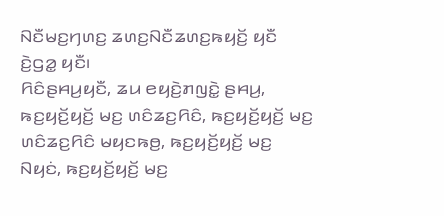ꤡꤢꤪꤗꤢ꤬ꤚꤛꤢ꤬ ꤘꤛꤢ꤬ꤡꤢꤪꤘꤛꤢ꤬ꤒꤟꤢꤩ꤬ ꤟꤢꤪ ꤢꤧ꤬ꤞꤤ꤭ ꤟꤢꤪ꤯
ꤖꤢꤨꤔꤌꤣ꤬ꤟꤢꤪ, ꤘꤣ ꤕꤟꤢꤧ꤬ꤊꤜꤢꤧ꤭ ꤔꤌꤣ꤬, ꤒꤢ꤬ꤟꤢꤩ꤬ꤟꤢꤩ꤬ ꤗꤢ꤬ ꤛꤢꤨꤘꤢ꤬ꤖꤢꤨ, ꤒꤢ꤬ꤟꤢꤩ꤬ꤟꤢꤩ꤬ ꤗꤢ꤬ ꤛꤢꤨꤘꤢ꤬ꤖꤢꤨ ꤗꤟꤢꤒꤥ꤬, ꤒꤢ꤬ꤟꤢꤩ꤬ꤟꤢꤩ꤬ ꤗꤢ꤬ ꤡꤟꤢꤦ, ꤒꤢ꤬ꤟꤢꤩ꤬ꤟꤢꤩ꤬ ꤗꤢ꤬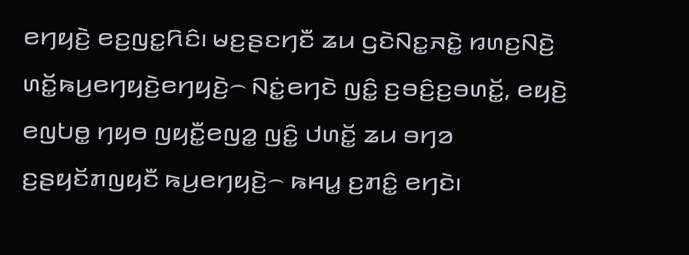ꤕꤚꤟꤢꤧ꤬ ꤕꤢ꤬ꤜꤢ꤭ꤖꤢꤨ꤯ ꤗꤢ꤬ꤔꤢꤚꤢꤪ ꤘꤣ ꤞꤢꤧꤡꤢ꤭ꤏꤢꤧ꤭ ꤙꤛꤢ꤬ꤡꤢꤧ꤬ ꤛꤢꤩ꤭ꤒꤣ꤬ꤕꤚꤟꤢꤧ꤬ꤕꤚꤟꤢꤧ꤬꤮ ꤡꤢꤦ꤭ꤕꤚꤢꤧ ꤜꤢꤨ꤭ ꤢ꤬ꤋꤢꤨ꤬ꤢ꤬ꤋꤛꤢꤩ꤭, ꤕꤟꤢꤧ꤬ ꤕꤜꤝꤥ꤭ ꤚꤟꤥ ꤜꤟꤢꤪ꤭ꤕꤜꤤ꤭ ꤜꤢꤨ꤭ ꤓꤛꤢꤩ꤭ ꤘꤣ ꤋꤚꤤ ꤢ꤬ꤔꤟꤢꤩꤊꤜꤟꤢꤪ ꤒꤣ꤬ꤕꤚꤟꤢꤧ꤬꤮ ꤒꤌꤣ꤭ ꤢ꤬ꤊꤢꤨ꤭ ꤕꤚꤢꤧ꤯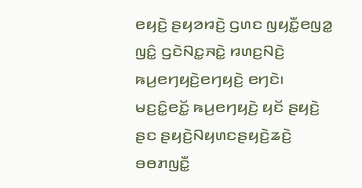ꤕꤟꤢꤧ꤬ ꤔꤟꤤꤙꤢꤧ꤬ ꤞꤛꤢ ꤜꤟꤢꤪ꤭ꤕꤜꤤ꤭ ꤜꤢꤨ꤭ ꤞꤢꤧꤡꤢ꤭ꤏꤢꤧ꤭ ꤙꤛꤢ꤬ꤡꤢꤧ꤬ ꤒꤣ꤬ꤕꤚꤟꤢꤧ꤬ꤕꤚꤟꤢꤧ꤬ ꤕꤚꤢꤧ꤯
ꤗꤢ꤬ꤢꤨ꤭ꤕꤢꤩ꤭ ꤒꤣ꤬ꤕꤚꤟꤢꤧ꤬ ꤟꤢꤩ ꤔꤟꤢꤧ꤬ ꤔꤢ ꤔꤟꤢꤧ꤬ꤡꤟꤛꤢꤔꤟꤢꤧ꤬ꤘꤢꤧ꤬ ꤋꤥꤊꤜꤢꤪ꤭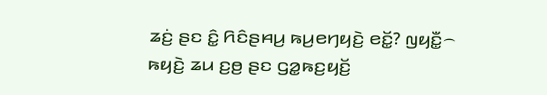ꤘꤢꤦ꤬ ꤔꤢ ꤢꤨ꤭ ꤖꤢꤨꤔꤌꤣ꤬ ꤒꤣ꤬ꤕꤚꤟꤢꤧ꤬ ꤕꤢꤩ꤭? ꤜꤟꤢꤪ꤭꤮ ꤒꤟꤢꤧ꤬ ꤘꤣ ꤢ꤬ꤥ꤬ ꤔꤢ ꤞꤤ꤭ꤒꤢ꤬ꤟꤢꤩ꤬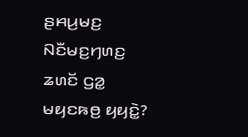ꤔꤌꤣ꤬ꤗꤢ꤬ ꤡꤢꤪꤗꤢ꤬ꤚꤛꤢ꤬ ꤘꤛꤢꤩ ꤞꤤ꤭ ꤗꤟꤢꤒꤥ꤬ ꤟꤟꤢꤧ꤭?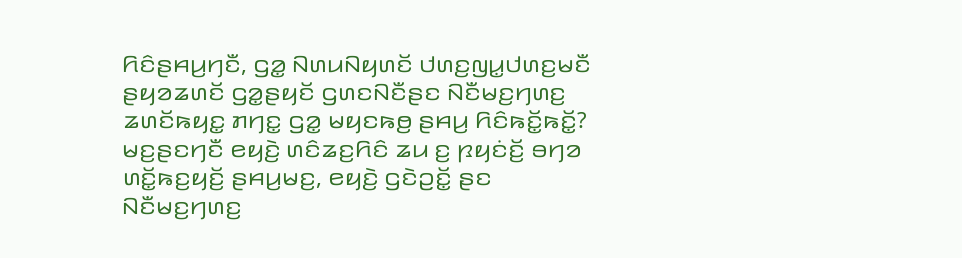ꤖꤢꤨꤔꤌꤣ꤬ꤚꤢꤪ, ꤞꤤ꤭ ꤡꤛꤣꤡꤟꤛꤢꤩ ꤓꤛꤢ꤬ꤜꤣ꤭ꤓꤛꤢ꤬ꤗꤢꤪ ꤔꤟꤤꤘꤛꤢꤩ ꤞꤤ꤭ꤔꤟꤢꤩ ꤞꤛꤢꤡꤢꤪꤔꤢ ꤡꤢꤪꤗꤢ꤬ꤚꤛꤢ꤬ ꤘꤛꤢꤩꤒꤟꤢ꤭ ꤊꤚꤢ꤭ ꤞꤤ꤭ ꤗꤟꤢꤒꤥ꤬ ꤔꤌꤣ꤬ ꤖꤢꤨꤒꤢꤩ꤭ꤒꤢꤩ꤭?
ꤗꤢ꤬ꤔꤢꤚꤢꤪ ꤕꤟꤢꤧ꤬ ꤛꤢꤨꤘꤢ꤬ꤖꤢꤨ ꤘꤣ ꤢ꤬ ꤐꤟꤢꤦꤢꤩ꤬ ꤋꤚꤤ ꤛꤢꤩ꤭ꤒꤢ꤬ꤟꤢꤩ꤬ ꤔꤌꤣ꤬ꤗꤢ꤬, ꤕꤟꤢꤧ꤬ ꤞꤢꤧꤑꤢꤩ꤭ ꤔꤢ ꤡꤢꤪꤗꤢ꤬ꤚꤛꤢ꤬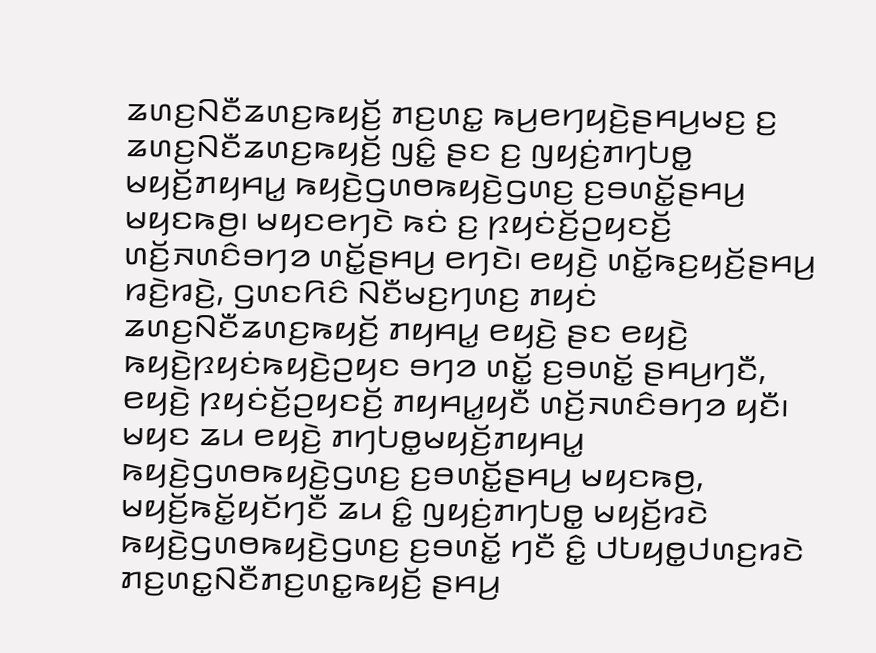ꤘꤛꤢ꤬ꤡꤢꤪꤘꤛꤢ꤬ꤒꤟꤢꤩ꤬ ꤊꤢ꤬ꤛꤢ꤭ ꤒꤣ꤬ꤕꤚꤟꤢꤧ꤬ꤔꤌꤣ꤬ꤗꤢ꤬ ꤢ꤬ ꤘꤛꤢ꤬ꤡꤢꤪꤘꤛꤢ꤬ꤒꤟꤢꤩ꤬ ꤜꤢꤨ꤭ ꤔꤢ ꤢ꤬ ꤜꤟꤢꤦ꤬ꤊꤚꤝꤥ꤭ ꤗꤟꤢꤩ꤬ꤊꤟꤌꤣ꤭ ꤒꤟꤢꤧ꤬ꤞꤛꤥꤒꤟꤢꤧ꤬ꤞꤛꤢ꤬ ꤢ꤬ꤋꤛꤢꤩ꤭ꤔꤌꤣ꤬ ꤗꤟꤢꤒꤥ꤬꤯ ꤗꤟꤢꤕꤚꤢꤧ ꤒꤢꤦ ꤢ꤬ ꤐꤟꤢꤦꤢꤩ꤬ꤑꤟꤢꤢꤩ꤬ ꤛꤢꤩ꤬ꤏꤛꤢꤨꤋꤚꤤ ꤛꤢꤩ꤭ꤔꤌꤣ꤬ ꤕꤚꤢꤧ꤯ ꤕꤟꤢꤧ꤬ ꤛꤢꤩ꤭ꤒꤢ꤬ꤟꤢꤩ꤬ꤔꤌꤣ꤬ ꤙꤢꤧ꤬ꤙꤢꤧ꤬, ꤞꤛꤢꤖꤢꤨ ꤡꤢꤪꤗꤢ꤬ꤚꤛꤢ꤬ ꤊꤟꤢꤦ ꤘꤛꤢ꤬ꤡꤢꤪꤘꤛꤢ꤬ꤒꤟꤢꤩ꤬ ꤊꤟꤌꤣ꤭ ꤕꤟꤢꤧ꤬ ꤔꤢ ꤕꤟꤢꤧ꤬ ꤒꤟꤢꤧ꤬ꤐꤟꤢꤦꤒꤟꤢꤧ꤬ꤑꤟꤢ ꤋꤚꤤ ꤛꤢꤩ꤭ ꤢ꤬ꤋꤛꤢꤩ꤭ ꤔꤌꤣ꤬ꤚꤢꤪ, ꤕꤟꤢꤧ꤬ ꤐꤟꤢꤦꤢꤩ꤬ꤑꤟꤢꤢꤩ꤬ ꤊꤟꤌꤣ꤭ꤟꤢꤪ ꤛꤢꤩ꤬ꤏꤛꤢꤨꤋꤚꤤ ꤟꤢꤪ꤯ ꤗꤟꤢ ꤘꤣ ꤕꤟꤢꤧ꤬ ꤊꤚꤝꤥ꤭ꤗꤟꤢꤩ꤬ꤊꤟꤌꤣ꤭ ꤒꤟꤢꤧ꤬ꤞꤛꤥꤒꤟꤢꤧ꤬ꤞꤛꤢ꤬ ꤢ꤬ꤋꤛꤢꤩ꤭ꤔꤌꤣ꤬ ꤗꤟꤢꤒꤥ꤬, ꤗꤟꤢꤩ꤬ꤒꤢꤩ꤭ꤟꤢꤩꤚꤢꤪ ꤘꤣ ꤢꤨ꤭ ꤜꤟꤢꤦ꤬ꤊꤚꤝꤥ꤭ ꤗꤟꤢꤩ꤬ꤙꤢꤧ ꤒꤟꤢꤧ꤬ꤞꤛꤥꤒꤟꤢꤧ꤬ꤞꤛꤢ꤬ ꤢ꤬ꤋꤛꤢꤩ꤭ ꤚꤢꤪ ꤢꤨ꤭ ꤓꤝꤟꤥ꤭ꤓꤛꤢ꤬ꤙꤢꤧ ꤊꤢ꤬ꤛꤢ꤭ꤡꤢꤪꤊꤢ꤬ꤛꤢ꤭ꤒꤟꤢꤩ꤬ ꤔꤌꤣ꤬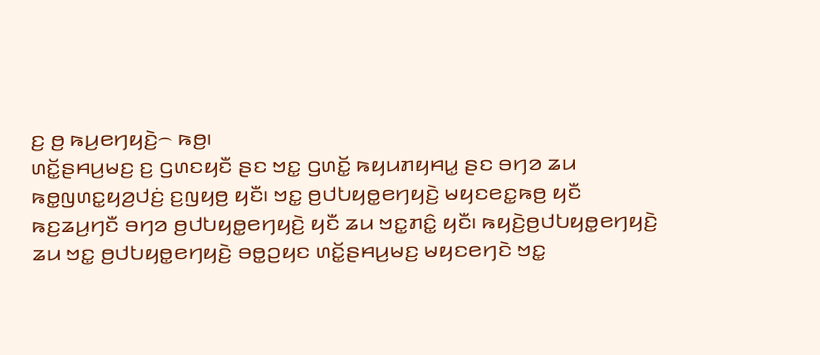ꤢ꤬ ꤥ꤬ ꤒꤣ꤬ꤕꤚꤟꤢꤧ꤬꤮ ꤒꤥ꤬꤯
ꤛꤢꤩ꤭ꤔꤌꤣ꤬ꤗꤢ꤬ ꤢ꤬ ꤞꤛꤢꤟꤢꤪ ꤔꤢ ꤠꤢ꤭ ꤞꤛꤢꤩ꤭ ꤒꤟꤣꤊꤟꤌꤣ꤭ ꤔꤢ ꤋꤚꤤ ꤘꤣ ꤒꤥ꤭ꤜꤛꤢ꤭ꤟꤤ꤬ꤓꤢꤦ꤬ ꤢ꤬ꤜꤟꤥ꤬ ꤟꤢꤪ꤯ ꤠꤢ꤭ ꤥ꤬ꤓꤝꤟꤥ꤭ꤕꤚꤟꤢꤧ꤬ ꤗꤟꤢꤕꤢ꤭ꤒꤥ꤬ ꤟꤢꤪ ꤒꤢ꤬ꤘꤣ꤬ꤚꤢꤪ ꤋꤚꤤ ꤥ꤬ꤓꤝꤟꤥ꤭ꤕꤚꤟꤢꤧ꤬ ꤟꤢꤪ ꤘꤣ ꤠꤢ꤭ꤊꤢꤨ꤭ ꤟꤢꤪ꤯ ꤒꤟꤢꤧ꤬ꤥ꤬ꤓꤝꤟꤥ꤭ꤕꤚꤟꤢꤧ꤬ ꤘꤣ ꤠꤢ꤭ ꤥ꤬ꤓꤝꤟꤥ꤭ꤕꤚꤟꤢꤧ꤬ ꤋꤥ꤭ꤑꤟꤢ ꤛꤢꤩ꤭ꤔꤌꤣ꤬ꤗꤢ꤬ ꤗꤟꤢꤕꤚꤢꤧ ꤠꤢ꤭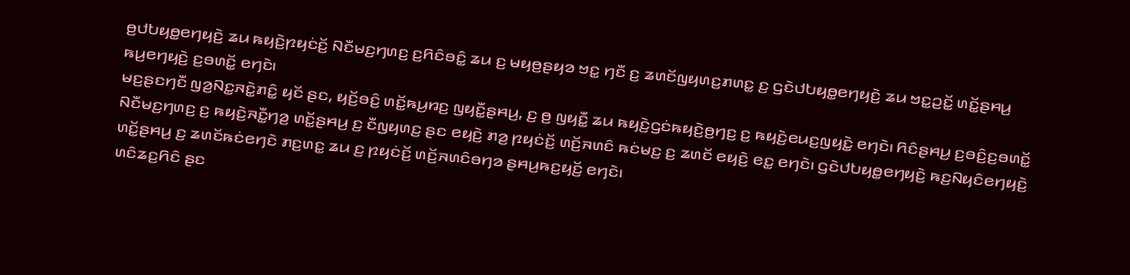ꤥ꤬ꤓꤝꤟꤥ꤭ꤕꤚꤟꤢꤧ꤬ ꤘꤣ ꤒꤟꤢꤧ꤬ꤐꤟꤢꤦꤢꤩ꤬ ꤡꤢꤪꤗꤢ꤬ꤚꤛꤢ꤬ ꤢ꤬ꤖꤢꤨꤋꤢꤨ꤭ ꤘꤣ ꤢ꤬ ꤗꤟꤥ꤬ꤔꤟꤤ ꤠꤢ꤭ ꤚꤢꤪ ꤢ꤬ ꤘꤛꤢꤩꤜꤟꤛꤢ꤬ꤊꤛꤢ꤭ ꤢ꤬ ꤞꤢꤧꤓꤝꤟꤥ꤭ꤕꤚꤟꤢꤧ꤬ ꤘꤣ ꤠꤢ꤭ꤑꤢꤩ꤭ ꤛꤢꤩ꤭ꤔꤌꤣ꤬ ꤒꤣ꤬ꤕꤚꤟꤢꤧ꤬ ꤢ꤬ꤋꤛꤢꤩ꤭ ꤕꤚꤢꤧ꤯
ꤗꤢ꤬ꤔꤢꤚꤢꤪ ꤜꤤ꤬ꤡꤢ꤭ꤏꤢꤧ꤭ꤊꤢꤨ꤭ ꤟꤢꤩ ꤔꤢ, ꤟꤢꤩ꤬ꤋꤢꤨ꤬ ꤛꤢꤩ꤭ꤒꤣ꤬ꤙꤢ꤬ ꤜꤟꤢꤪ꤭ꤔꤌꤣ꤬, ꤢ꤬ ꤥ꤬ ꤜꤟꤢꤪ꤭ ꤘꤣ ꤒꤟꤢꤧ꤬ꤞꤢꤦꤒꤟꤢꤧ꤬ꤥ꤬ꤚꤢ꤬ ꤢ꤬ ꤒꤟꤢꤧ꤬ꤕꤣꤢ꤬ꤜꤟꤢꤧ꤭ ꤕꤚꤢꤧ꤯ ꤖꤢꤨꤔꤌꤣ꤬ ꤢ꤬ꤋꤢꤨ꤬ꤢ꤬ꤋꤛꤢꤩ꤭ ꤡꤢꤪꤗꤢ꤬ꤚꤛꤢ꤬ ꤢ꤬ ꤒꤟꤢꤧ꤬ꤏꤢꤪ꤭ꤚꤤ꤬ ꤛꤢꤩ꤭ꤔꤌꤣ꤬ ꤢ꤬ ꤢꤪꤜꤟꤛꤢ꤬ ꤔꤢ ꤕꤟꤢꤧ꤬ ꤊꤤ꤬ ꤐꤟꤢꤦꤢꤩ꤬ ꤛꤢꤩ꤬ꤏꤛꤢꤨ ꤒꤢꤦꤗꤢ꤬ ꤢ꤬ ꤘꤛꤢꤩ ꤕꤟꤢꤧ꤬ ꤕꤢ꤭ ꤕꤚꤢꤧ꤯ ꤞꤢꤧꤓꤝꤟꤥ꤭ꤕꤚꤟꤢꤧ꤬ ꤒꤢ꤬ꤡꤟꤢꤨꤕꤚꤟꤢꤧ꤬ ꤛꤢꤩ꤭ꤔꤌꤣ꤬ ꤢ꤬ ꤘꤛꤢꤩꤒꤢꤦꤕꤚꤢꤧ ꤊꤢ꤬ꤛꤢ꤭ ꤘꤣ ꤢ꤬ ꤐꤟꤢꤦꤢꤩ꤬ ꤛꤢꤩ꤬ꤏꤛꤢꤨꤋꤚꤤ ꤔꤌꤣ꤬ꤒꤢ꤬ꤟꤢꤩ꤬ ꤕꤚꤢꤧ꤯
ꤛꤢꤨꤘꤢ꤬ꤖꤢꤨ ꤔꤢ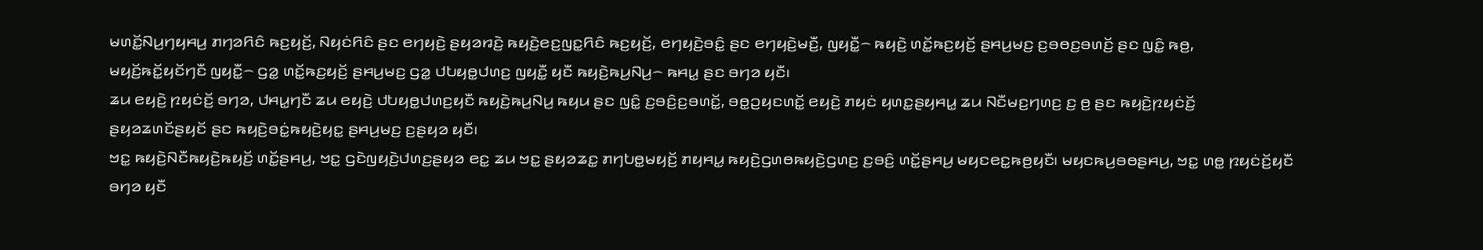ꤗꤛꤢꤩ꤭ꤡꤣ꤬ꤚꤟꤌꤣ꤬ ꤊꤚꤤꤖꤢꤨ ꤒꤢ꤬ꤟꤢꤩ꤬, ꤡꤟꤢꤦꤖꤢꤨ ꤔꤢ ꤕꤚꤟꤢꤧ꤬ ꤔꤟꤤꤙꤢꤧ꤬ ꤒꤟꤢꤧ꤬ꤕꤢ꤬ꤜꤢ꤭ꤖꤢꤨ ꤒꤢ꤬ꤟꤢꤩ꤬, ꤕꤚꤟꤢꤧ꤬ꤋꤢꤨ꤭ ꤔꤢ ꤕꤚꤟꤢꤧ꤬ꤗꤢꤪ꤬, ꤜꤟꤢꤪ꤭꤮ ꤒꤟꤢꤧ꤬ ꤛꤢꤩ꤭ꤒꤢ꤬ꤟꤢꤩ꤬ ꤔꤌꤣ꤬ꤗꤢ꤬ ꤢ꤬ꤋꤥꤢ꤬ꤋꤛꤢꤩ꤬ ꤔꤢ ꤜꤢꤨ꤭ ꤒꤥ꤬, ꤗꤟꤢꤩ꤬ꤒꤢꤩ꤭ꤟꤢꤩꤚꤢꤪ ꤜꤟꤢꤪ꤭꤮ ꤞꤤ꤭ ꤛꤢꤩ꤭ꤒꤢ꤬ꤟꤢꤩ꤬ ꤔꤌꤣ꤬ꤗꤢ꤬ ꤞꤤ꤭ ꤓꤝꤟꤥ꤭ꤓꤛꤢ꤬ ꤜꤟꤢꤪ꤭ ꤟꤢꤪ ꤒꤟꤢꤧ꤬ꤒꤣ꤬ꤡꤣ꤬꤮ ꤒꤌꤣ꤭ ꤔꤢ ꤋꤚꤤ ꤟꤢꤪ꤯
ꤘꤣ ꤕꤟꤢꤧ꤬ ꤐꤟꤢꤦꤢꤩ꤬ ꤋꤚꤤ, ꤓꤌꤣ꤭ꤚꤢꤪ ꤘꤣ ꤕꤟꤢꤧ꤬ ꤓꤝꤟꤥ꤭ꤓꤛꤢ꤬ꤟꤢꤪ ꤒꤟꤢꤧ꤬ꤒꤣ꤬ꤡꤣ꤬ ꤒꤟꤣ ꤔꤢ ꤜꤢꤨ꤭ ꤢ꤬ꤋꤢꤨ꤬ꤢ꤬ꤋꤛꤢꤩ꤭, ꤋꤥ꤭ꤑꤟꤢꤛꤢꤩ꤭ ꤕꤟꤢꤧ꤬ ꤊꤟꤢꤦ ꤟꤛꤢ꤭ꤔꤟꤌꤣ꤭ ꤘꤣ ꤡꤢꤪꤗꤢ꤬ꤚꤛꤢ꤬ ꤢ꤬ ꤥ꤬ ꤔꤢ ꤒꤟꤢꤧ꤬ꤐꤟꤢꤦꤢꤩ꤬ ꤔꤟꤤꤘꤛꤢꤩꤔꤟꤢꤩ ꤔꤢ ꤒꤟꤢꤧ꤬ꤋꤢꤦ꤭ꤒꤟꤢꤧ꤬ꤟꤢ꤭ ꤔꤌꤣ꤬ꤗꤢ꤬ ꤢ꤬ꤔꤟꤤ ꤟꤢꤪ꤯
ꤠꤢ꤭ ꤒꤟꤢꤧ꤬ꤡꤢꤪꤒꤟꤢꤧ꤬ꤒꤟꤢꤩ꤬ ꤛꤢꤩ꤭ꤔꤌꤣ꤬, ꤠꤢ꤭ ꤞꤢꤧꤜꤟꤢꤧ꤬ꤓꤛꤢ꤬ꤔꤟꤤ ꤕꤢ꤭ ꤘꤣ ꤠꤢ꤭ ꤔꤟꤤꤘꤢ꤭ ꤊꤚꤝꤥ꤭ꤗꤟꤢꤩ꤬ ꤊꤟꤌꤣ꤭ ꤒꤟꤢꤧ꤬ꤞꤛꤥꤒꤟꤢꤧ꤬ꤞꤛꤢ꤬ ꤢ꤬ꤋꤢꤨ꤬ ꤛꤢꤩ꤭ꤔꤌꤣ꤬ ꤗꤟꤢꤕꤢ꤭ꤒꤥ꤬ꤟꤢꤪ꤯ ꤗꤟꤢꤒꤣ꤬ꤋꤥꤔꤌꤣ꤬, ꤠꤢ꤭ ꤛꤥ꤭ ꤐꤟꤢꤦꤢꤩ꤬ꤟꤢꤪ ꤋꤚꤤ ꤟꤢꤪ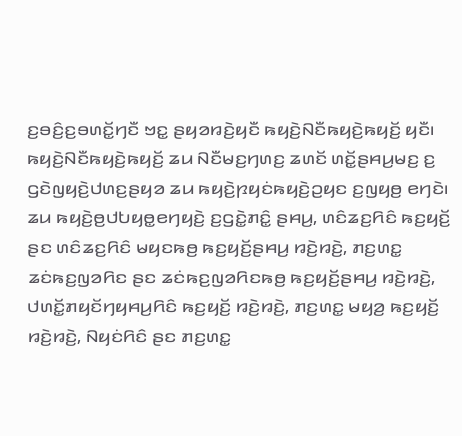ꤢ꤬ꤋꤢꤨ꤬ꤢ꤬ꤋꤛꤢꤩ꤭ꤚꤢꤪ ꤠꤢ꤭ ꤔꤟꤤꤙꤢꤧ꤬ꤟꤢꤪ ꤒꤟꤢꤧ꤬ꤡꤢꤪꤒꤟꤢꤧ꤬ꤒꤟꤢꤩ꤬ ꤟꤢꤪ꤯ ꤒꤟꤢꤧ꤬ꤡꤢꤪꤒꤟꤢꤧ꤬ꤒꤟꤢꤩ꤬ ꤘꤣ ꤡꤢꤪꤗꤢ꤬ꤚꤛꤢ꤬ ꤘꤛꤢꤩ ꤛꤢꤩ꤭ꤔꤌꤣ꤬ꤗꤢ꤬ ꤢ꤬ ꤞꤢꤧꤜꤟꤢꤧ꤬ꤓꤛꤢ꤬ꤔꤟꤤ ꤘꤣ ꤒꤟꤢꤧ꤬ꤐꤟꤢꤦꤒꤟꤢꤧ꤬ꤑꤟꤢ ꤢ꤬ꤜꤟꤥ꤬ ꤕꤚꤢꤧ꤯
ꤘꤣ ꤒꤟꤢꤧ꤬ꤥ꤬ꤓꤝꤟꤥ꤭ꤕꤚꤟꤢꤧ꤬ ꤢ꤬ꤞꤢꤧ꤭ꤊꤢꤨ꤭ ꤔꤌꤣ꤬, ꤛꤢꤨꤘꤢ꤬ꤖꤢꤨ ꤒꤢ꤬ꤟꤢꤩ꤬ ꤔꤢ ꤛꤢꤨꤘꤢ꤬ꤖꤢꤨ ꤗꤟꤢꤒꤥ꤬ ꤒꤢ꤬ꤟꤢꤩ꤬ꤔꤌꤣ꤬ ꤙꤢꤧ꤬ꤙꤢꤧ꤬, ꤊꤢ꤬ꤛꤢ꤭ ꤘꤢꤦꤒꤢ꤬ꤜꤤꤖꤢ ꤔꤢ ꤘꤢꤦꤒꤢ꤬ꤜꤤꤖꤢꤒꤥ꤬ ꤒꤢ꤬ꤟꤢꤩ꤬ꤔꤌꤣ꤬ ꤙꤢꤧ꤬ꤙꤢꤧ꤬, ꤓꤛꤢꤩ꤭ꤊꤟꤢꤩꤚꤟꤌꤣ꤬ꤖꤢꤨ ꤒꤢ꤬ꤟꤢꤩ꤬ ꤙꤢꤧ꤬ꤙꤢꤧ꤬, ꤊꤢ꤬ꤛꤢ꤭ ꤗꤟꤤ꤬ ꤒꤢ꤬ꤟꤢꤩ꤬ ꤙꤢꤧ꤬ꤙꤢꤧ꤬, ꤡꤟꤢꤦꤖꤢꤨ ꤔꤢ ꤊꤢ꤬ꤛꤢ꤭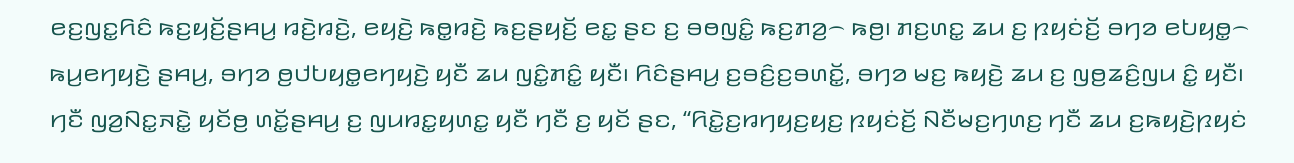ꤕꤢ꤬ꤜꤢ꤭ꤖꤢꤨ ꤒꤢ꤬ꤟꤢꤩ꤬ꤔꤌꤣ꤬ ꤙꤢꤧ꤬ꤙꤢꤧ꤬, ꤕꤟꤢꤧ꤬ ꤒꤥ꤭ꤙꤢꤧ꤬ ꤒꤢ꤬ꤔꤟꤢꤩ꤬ ꤕꤢ꤭ ꤔꤢ ꤢ꤬ ꤋꤥꤜꤢꤨ꤭ ꤒꤢ꤬ꤊꤤ꤬꤮ ꤒꤥ꤬꤯ ꤊꤢ꤬ꤛꤢ꤭ ꤘꤣ ꤢ꤬ ꤐꤟꤢꤦꤢꤩ꤬ ꤋꤚꤤ ꤕꤝꤟꤥ꤭꤮ ꤒꤣ꤬ꤕꤚꤟꤢꤧ꤬ ꤔꤌꤣ꤬, ꤋꤚꤤ ꤥ꤬ꤓꤝꤟꤥ꤭ꤕꤚꤟꤢꤧ꤬ ꤟꤢꤪ ꤘꤣ ꤜꤢꤨ꤭ꤊꤢꤨ꤭ ꤟꤢꤪ꤯ ꤖꤢꤨꤔꤌꤣ꤬ ꤢ꤬ꤋꤢꤨ꤬ꤢ꤬ꤋꤛꤢꤩ꤭, ꤋꤚꤤ ꤗꤢ꤬ ꤒꤟꤢꤧ꤬ ꤘꤣ ꤢ꤬ ꤜꤥ꤬ꤘꤢꤨ꤬ꤜꤣ ꤢꤨ꤭ ꤟꤢꤪ꤯
ꤚꤢꤪ ꤜꤤ꤬ꤡꤢ꤭ꤏꤢꤧ꤭ ꤟꤢꤩꤥ꤬ ꤛꤢꤩ꤭ꤔꤌꤣ꤬ ꤢ꤬ ꤜꤣꤙꤢ꤭ꤟꤛꤢ꤭ ꤟꤢꤪ ꤚꤢꤪ ꤢ꤬ ꤟꤢꤩ ꤔꤢ, “ꤖꤢꤧ꤭ꤢ꤬ꤙꤚꤟꤢ꤬ꤟꤢ꤬ ꤐꤟꤢꤦꤢꤩ꤬ ꤡꤢꤪꤗꤢ꤬ꤚꤛꤢ꤬ ꤚꤢꤪ ꤘꤣ ꤢ꤬ꤒꤟꤢꤧ꤬ꤐꤟꤢꤦ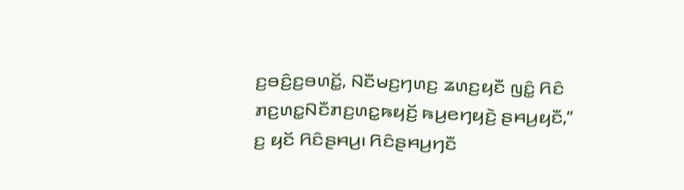ꤢ꤬ꤋꤢꤨ꤬ꤢ꤬ꤋꤛꤢꤩ꤭, ꤡꤢꤪꤗꤢ꤬ꤚꤛꤢ꤬ ꤘꤛꤢ꤬ꤟꤢꤪ ꤜꤢꤨ꤭ ꤖꤢꤨ ꤊꤢ꤬ꤛꤢ꤭ꤡꤢꤪꤊꤢ꤬ꤛꤢ꤭ꤒꤟꤢꤩ꤬ ꤒꤣ꤬ꤕꤚꤟꤢꤧ꤬ ꤔꤌꤣ꤬ꤟꤢꤪ,” ꤢ꤬ ꤟꤢꤩ ꤖꤢꤨꤔꤌꤣ꤬꤯ ꤖꤢꤨꤔꤌꤣ꤬ꤚꤢꤪ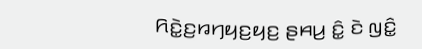ꤖꤢꤧ꤭ꤢ꤬ꤙꤚꤟꤢ꤬ꤟꤢ꤬ ꤔꤌꤣ꤬ ꤢꤨ꤭ ꤢꤧ ꤜꤢꤨ꤭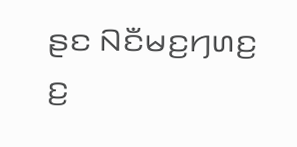ꤔꤢ ꤡꤢꤪꤗꤢ꤬ꤚꤛꤢ꤬ ꤢ꤬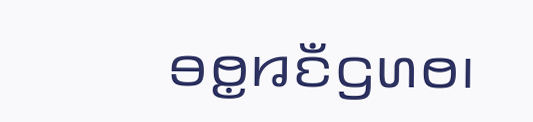ꤋꤥ꤭ꤙꤢꤪꤞꤛꤥ꤯